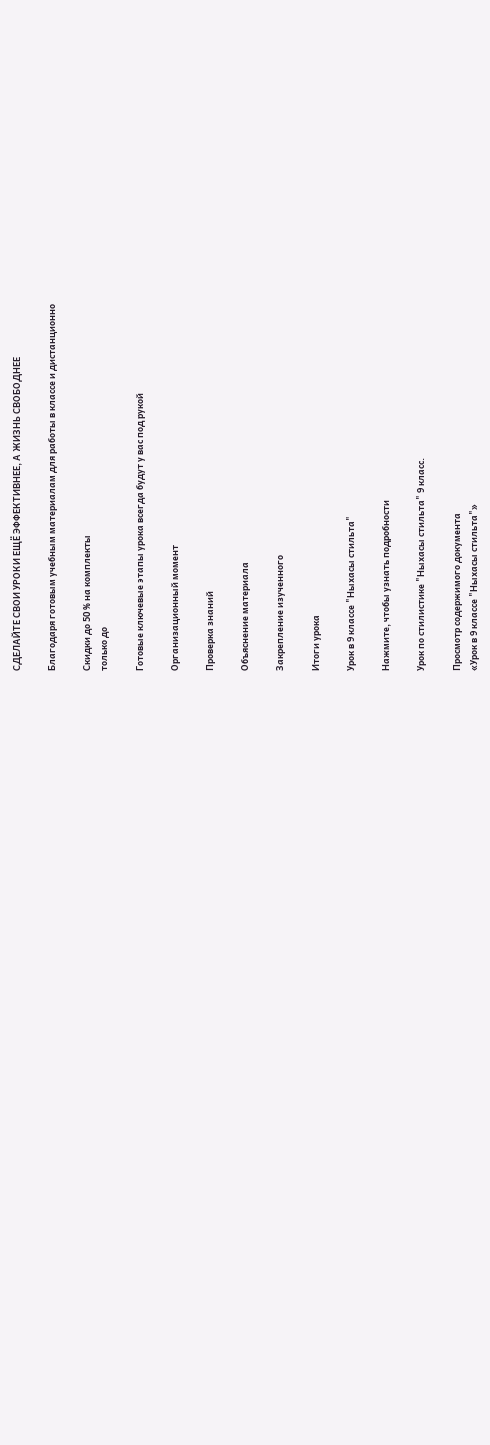СДЕЛАЙТЕ СВОИ УРОКИ ЕЩЁ ЭФФЕКТИВНЕЕ, А ЖИЗНЬ СВОБОДНЕЕ

Благодаря готовым учебным материалам для работы в классе и дистанционно

Скидки до 50 % на комплекты
только до

Готовые ключевые этапы урока всегда будут у вас под рукой

Организационный момент

Проверка знаний

Объяснение материала

Закрепление изученного

Итоги урока

Урок в 9 классе "Ныхасы стильта"

Нажмите, чтобы узнать подробности

Урок по стилистике "Ныхасы стильта" 9 класс.

Просмотр содержимого документа
«Урок в 9 классе "Ныхасы стильта"»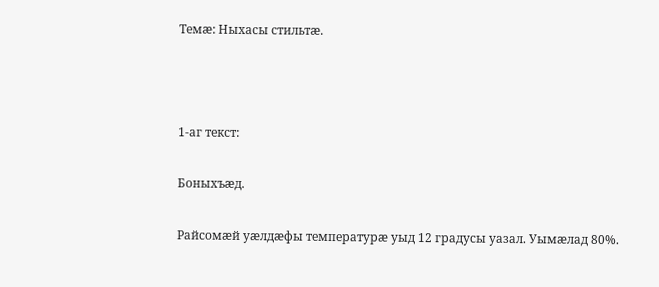Темæ: Ныхасы стильтæ.



1-аг текст:

Боныхъæд.

Райсомæй уæлдæфы температурæ уыд 12 градусы уазал. Уымæлад 80%.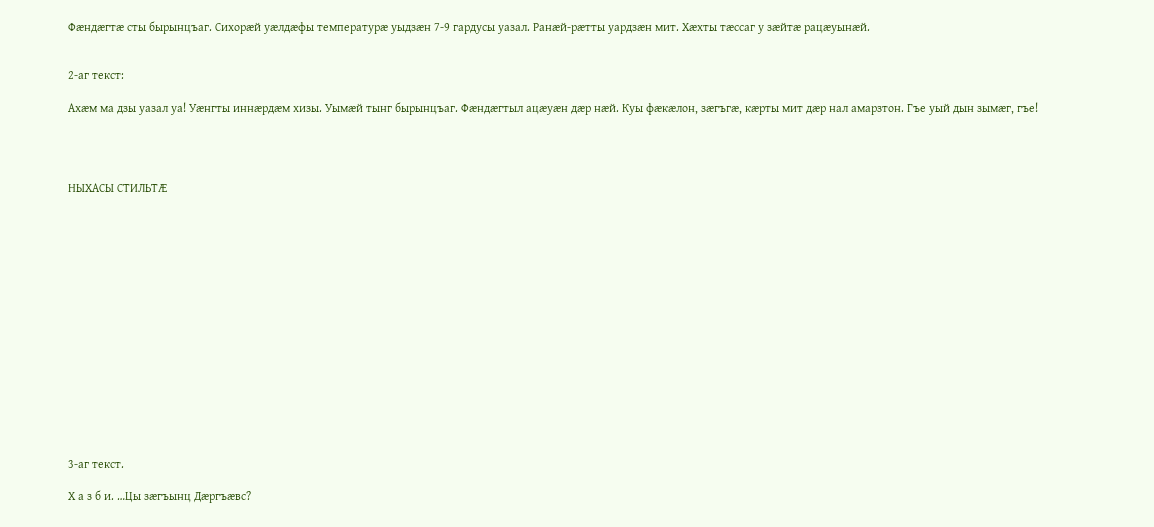Фæндæгтæ сты бырынцъаг. Сихорæй уæлдæфы температурæ уыдзæн 7-9 гардусы уазал. Ранæй-рæтты уардзæн мит. Хæхты тæссаг у зæйтæ рацæуынæй.


2-аг текст:

Ахæм ма дзы уазал уа! Уæнгты иннæрдæм хизы. Уымæй тынг бырынцъаг. Фæндæгтыл ацæуæн дæр нæй. Куы фæкæлон, зæгъгæ, кæрты мит дæр нал амарзтон. Гъе уый дын зымæг, гъе!




НЫХАСЫ СТИЛЬТÆ
















3-аг текст.

Х а з б и. …Цы зæгъынц Дæргъæвс?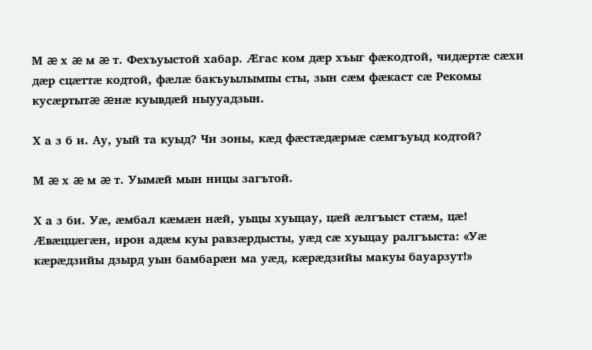М æ х æ м æ т. Фехъуыстой хабар. Æгас ком дæр хъыг фæкодтой, чидæртæ сæхи дæр сцæттæ кодтой, фæлæ бакъуылымпы сты, зын сæм фæкаст сæ Рекомы кусæртытæ æнæ куывдæй ныууадзын.

Х а з б и. Ау, уый та куыд? Чи зоны, кæд фæстæдæрмæ сæмгъуыд кодтой?

М æ х æ м æ т. Уымæй мын ницы загътой.

Х а з би. Уæ, æмбал кæмæн нæй, уыцы хуыцау, цæй æлгъыст стæм, цæ! Æвæццæгæн, ирон адæм куы равзæрдысты, уæд сæ хуыцау ралгъыста: «Уæ кæрæдзийы дзырд уын бамбарæн ма уæд, кæрæдзийы макуы бауарзут!»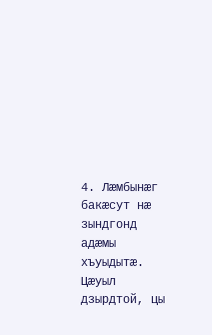4. Лæмбынæг бакæсут нæ зындгонд адæмы хъуыдытæ. Цæуыл дзырдтой, цы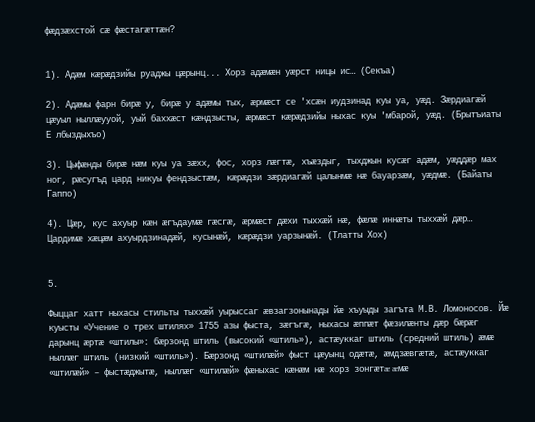фæдзæхстой сæ фæстагæттæн?


1). Адæм кæрæдзийы руаджы цæрынц... Хорз адæмæн уæрст ницы ис… (Секъа)

2). Адæмы фарн бирæ у, бирæ у адæмы тых, æрмæст се 'хсæн иудзинад куы уа, уæд. Зæрдиагæй цæуыл ныллæууой, уый баххæст кæндзысты, æрмæст кæрæдзийы ныхас куы 'мбарой, уæд. (Брытъиаты Е лбыздыхъо)

3). Цыфæнды бирæ нæм куы уа зæхх, фос, хорз лæгтæ, хъæздыг, тыхджын кусæг адæм, уæддæр мах ног, рæсугъд цард никуы фендзыстæм, кæрæдзи зæрдиагæй цалынмæ нæ бауарзæм, уæдмæ. (Байаты Гаппо)

4). Цæр, кус ахуыр кæн æгъдаумæ гæсгæ, æрмæст дæхи тыххæй нæ, фæлæ иннæты тыххæй дæр… Цардимæ хæцæм ахуырдзинадæй, кусынæй, кæрæдзи уарзынæй. (Тлатты Хох)


5.

Фыццаг хатт ныхасы стильты тыххæй уырыссаг æвзагзонынады йæ хъуыды загъта М.В. Ломоносов. Йæ куысты «Учение о трех штилях» 1755 азы фыста, зæгъгæ, ныхасы æппæт фæзилæнты дæр бæрæг дарынц æртæ «штилы»: бæрзонд штиль (высокий «штиль»), астæуккаг штиль (средний штиль) æмæ ныллæг штиль (низкий «штиль»). Бæрзонд «штилæй» фыст цæуынц одæтæ, æмдзæвгæтæ, астæуккаг «штилæй» – фыстæджытæ, ныллæг «штилæй» фæныхас кæнæм нæ хорз зонгæтæ æмæ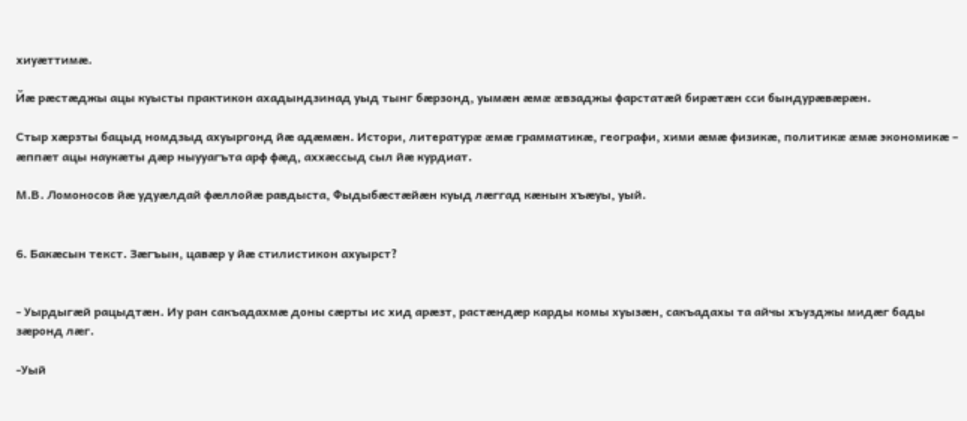хиуæттимæ.

Йæ рæстæджы ацы куысты практикон ахадындзинад уыд тынг бæрзонд, уымæн æмæ æвзаджы фарстатæй бирæтæн сси бындурæвæрæн.

Стыр хæрзты бацыд номдзыд ахуыргонд йæ адæмæн. Истори, литературæ æмæ грамматикæ, географи, хими æмæ физикæ, политикæ æмæ экономикæ – æппæт ацы наукæты дæр ныууагъта арф фæд, аххæссыд сыл йæ курдиат.

М.В. Ломоносов йæ удуæлдай фæллойæ равдыста, Фыдыбæстæйæн куыд лæггад кæнын хъæуы, уый.


6. Бакæсын текст. Зæгъын, цавæр у йæ стилистикон ахуырст?


- Уырдыгæй рацыдтæн. Иу ран сакъадахмæ доны сæрты ис хид арæзт, растæндæр карды комы хуызæн, сакъадахы та айчы хъузджы мидæг бады зæронд лæг.

-Уый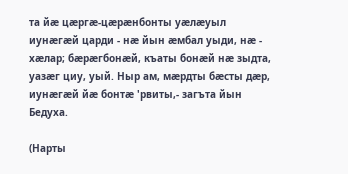та йæ цæргæ-цæрæнбонты уæлæуыл иунæгæй царди - нæ йын æмбал уыди, нæ - хæлар; бæрæгбонæй, къаты бонæй нæ зыдта, уазæг циу, уый. Ныр ам, мæрдты бæсты дæр, иунæгæй йæ бонтæ 'рвиты,- загъта йын Бедуха.

(Нарты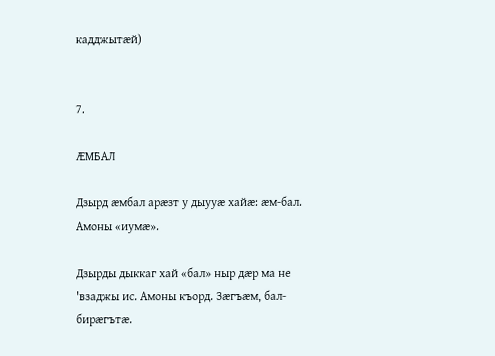кадджытæй)


7.

ÆМБАЛ

Дзырд æмбал арæзт у дыууæ хайæ: æм-бал. Амоны «иумæ».

Дзырды дыккаг хай «бал» ныр дæр ма не 'взаджы ис. Амоны къорд. Зæгъæм, бал-бирæгътæ.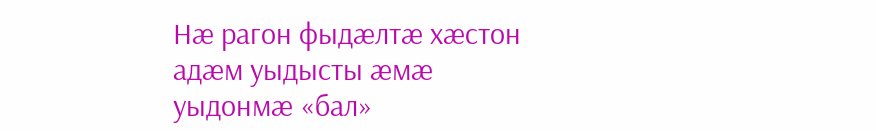Нæ рагон фыдæлтæ хæстон адæм уыдысты æмæ уыдонмæ «бал»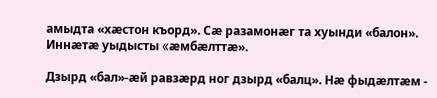амыдта «хæстон къорд». Сæ разамонæг та хуынди «балон». Иннæтæ уыдысты «æмбæлттæ».

Дзырд «бал»-æй равзæрд ног дзырд «балц». Нæ фыдæлтæм -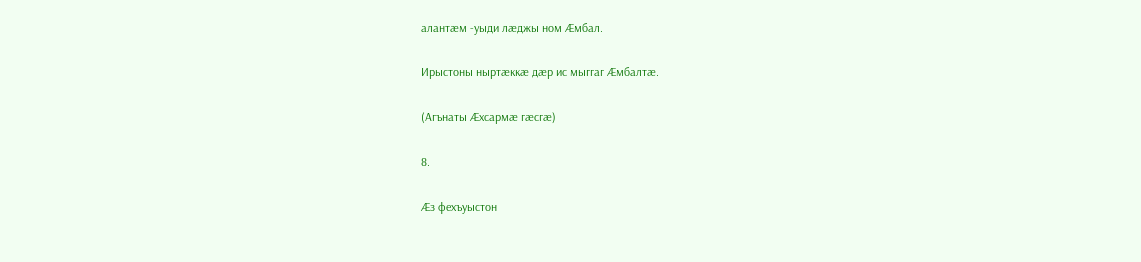алантæм -уыди лæджы ном Æмбал.

Ирыстоны ныртæккæ дæр ис мыггаг Æмбалтæ.

(Агънаты Æхсармæ гæсгæ)

8.

Æз фехъуыстон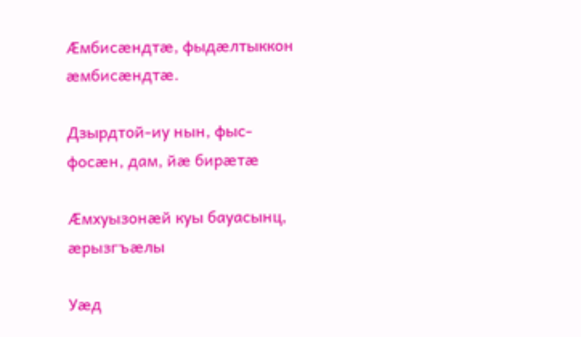Æмбисæндтæ, фыдæлтыккон æмбисæндтæ.

Дзырдтой-иу нын, фыс-фосæн, дам, йæ бирæтæ

Æмхуызонæй куы бауасынц, æрызгъæлы

Уæд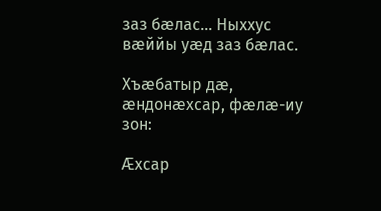заз бæлас… Ныххус вæййы уæд заз бæлас.

Хъæбатыр дæ, æндонæхсар, фæлæ-иу зон:

Æхсар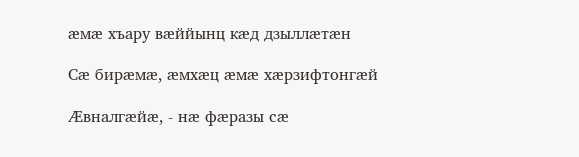æмæ хъару вæййынц кæд дзыллæтæн

Сæ бирæмæ, æмхæц æмæ хæрзифтонгæй

Æвналгæйæ, - нæ фæразы сæ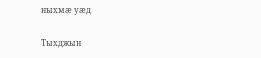ныхмæ уæд

Тыхджын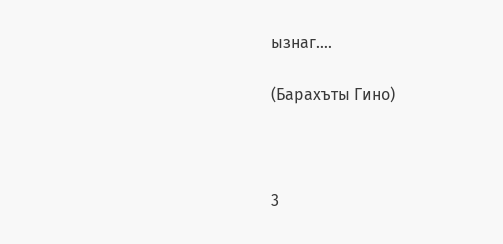ызнаг….

(Барахъты Гино)



3